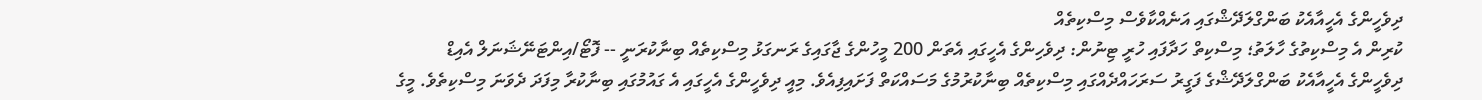ދިވެހީންގެ އެހީއާއެކު ބަންގްލަދޭޝްގައި އަނެއްކާވެސް މިސްކިތެއް
ކުރިން އެ މިސްކިތުގެ ހާލަތު؛ މިސްކިތް ހަދާފައި ހުރީ ޓިނުން: ދިވެހިންގެ އެހީގައި އެތަން 200 މީހުންގެ ޖާގައިގެ ރަނގަޅު މިސްކިތެއް ބިނާކުރަނީ -- ފޮޓޯ/އިންޓަނޭޝަނަލް އެއިޑް
ދިވެހީންގެ އެހީއާއެކު ބަންގްލަދޭޝްގެ ފަގީރު ސަރަހައްދެއްގައި މިސްކިތެއް ބިނާކުރުމުގެ މަސައްކަތް ފަށައިފިއެވެ. މިއީ ދިވެހީންގެ އެހީގައި އެ ގައުމުގައި ބިނާކުރާ މިފަދަ ދެވަނަ މިސްކިތެވެ. މީގެ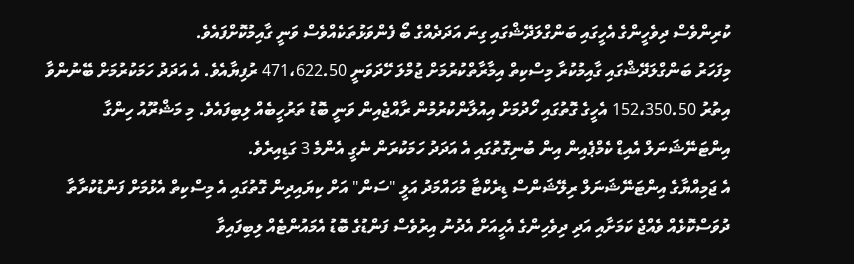ކުރިންވެސް ދިވެހީންގެ އެހީގައި ބަންގްލަދޭޝްގައި ގިނަ އަދަދެއްގެ ބޯ ފެންވަޅުތަކެއްވެސް ވަނީ ގާއިމުކޮށްފައެވެ.
މިފަހަރު ބަންގްލަދޭޝްގައި ގާއިމުކުރާ މިސްކިތް އިމާރާތްކުރުމަށް ޖުމްލަ ހޭދަވަނީ 471،622.50 ރުފިޔާއެވެ. އެ އަދަދު ހަމަކުރުމަށް ބޭނުންވާ އިތުރު 152،350.50 އެހީގެ ގޮތުގައި ހޯދުމަށް އިއުލާންކުރުމުން ރާއްޖެއިން ވަނީ ބޮޑު ތަރުހީބެއް ލިބިފައެވެ. މި މަޝްރޫއު ހިންގާ އިންޓަނޭޝަނަލް އެއިޑް ކެމްޕެއިން އިން ބުނިގޮތުގައި އެ އަދަދު ހަމަކުރަން ނެގީ އެންމެ 3 ގަޑިއިރެވެ.
އެ ޖަމިއްޔާގެ އިންޓަނޭޝަނަލް ރިލޭޝަންސް ޑިރެކްޓާ މުހައްމަދު އަލީ "ސަން" އަށް ކިޔައިދިން ގޮތުގައި އެ މިސްކިތް އެޅުމަށް ފަންޑުކުރާތާ ދުވަސްކޮޅެއް ވެއްޖެ ކަމަށާއި އަދި ދިވެހިންގެ އެހީއަށް އެދުނު އިރުވެސް ފަންޑުގެ ބޮޑު އެމައުންޓެއް ލިބިފައިވާ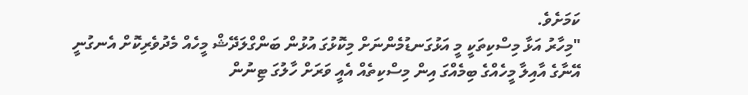ކަމަށެވެ.
"މިހާރު އަޅާ މިސްކިތަކީ މީ އަޅުގަނޑުމެންނަށް މިކޮޅުގަ އުޅުން ބަންގްލަދޭޝް މީހެއް މެދުވެރިކޮށް އެނގުނީ އޭނާގެ އާއިލާ މީހެއްގެ ބިމެއްގަ އިން މިސްކިތެއް އެއީ ވަރަށް ހާލުގަ ޓިނުން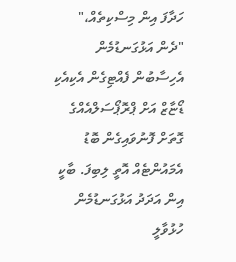ހަދާފަ އިން މިސްކިތެއް،"
"ދެން އަޅުގަނޑުމެން އެހިސާބުން ފެއްޓިގެން އެކިއެކި ޑޯޏާޒް އަށް ޕްރޮޕޯސަލްއެއްގެ ގޮތަށް ފޮނުވައިގެން ބޮޑު އެމައުންޓެއް އޮތީ ލިބިފަ. ބާކީ އިން އަދަދު އަޅުގަނޑުމެން ހުޅުވާލީ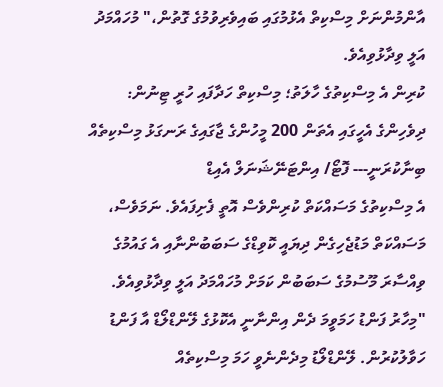އާންމުންނަށް މިސްކިތް އެޅުމުގައި ބައިވެރިވުމުގެ ގޮތުން،" މުހައްމަދު އަލީ ވިދާޅުވިއެވެ.
ކުރިން އެ މިސްކިތުގެ ހާލަތު؛ މިސްކިތް ހަދާފައި ހުރީ ޓިނުން: ދިވެހިންގެ އެހީގައި އެތަން 200 މީހުންގެ ޖާގައިގެ ރަނގަޅު މިސްކިތެއް ބިނާކުރަނީ--- ފޮޓޯ/ އިންޓަނޭޝަނަލް އެއިޑް
އެ މިސްކިތުގެ މަސައްކަތް ކުރިންވެސް އޮތީ ފެށިފައެވެ. ނަމަވެސް، މަސައްކަތް މަޑުޖެހިގެން ދިޔައީ ކޮވިޑްގެ ސަބަބުންނާއި އެ ގައުމުގެ ވިއްސާރަ މޫސުމުގެ ސަބަބުން ކަމަށް މުހައްމަދު އަލީ ވިދާޅުވިއެވެ.
"މިހާރު ފަންޑު ހަމަވީމަ ދެން އިންނާނީ އެކޮޅުގެ ލޭންޑްލޯޑް އާ ފަންޑު ހަވާލުކުރުން. ލޭންޑްލޯޑު މިދެންނެވީ ހަމަ މިސްކިތެއް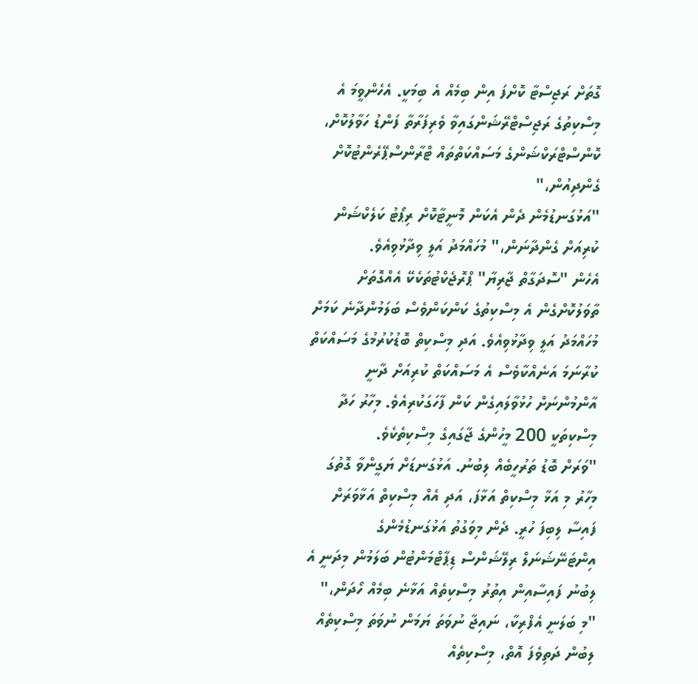ގޮތަށް ރަޖިސްޓާ ކޮށްފަ އިން ބިމެއް އެ ބިމަކީ. އެހެންވީމަ އެ މިސްކިތުގެ ރަޖިސްޓްރޭޝަންގައިވާ ވެރިފަރާތާ ފަންޑު ހަވާލުކޮށް، ކޮންސްޓްރަކްޝަންގެ މަސައްކަތްތައް ޓްރާންސްޕޭރެންޓުކޮށް ގެންދިއުން،"
"އަޅުގަނޑުމެން ދެން އެކަން މޮނީޓާކޮށް ރިޕޯޓު ކަލެކްޝަން ކުރިއަށް ގެންދާނަން،" މުހައްމަދު އަލީ ވިދާޅުވިއެވެ.
އެހެން "ސޮދަގާތް ޖާރިޔާ" ޕްރޮޖެކްޓުތަކެކޭ އެއްގޮތަށް ތާވަލުކޮށްގެން އެ މިސްކިތުގެ ކަންކަންވެސް ބަލަމުންދާނެ ކަމަށް މުހައްމަދު އަލީ ވިދާޅުވިއެވެ. އަދި މިސްކިތް ބޮޑުކުރުމުގެ މަސައްކަތް ކުރާނަމަ އަނެއްކާވެސް އެ މަސައްކަތް ކުރިއަށް ދާނީ އާންމުންނަށް ހުޅުވާލައިގެން ކަން ފާހަގަކުރިއެވެ. މިހާރު ހަދާ މިސްކިތަކީ 200 މީހުންގެ ޖާގައިގެ މިސްކިތެކެވެ.
"ވަރަށް ބޮޑު ތަރުހީބެއް ލިބުނު. އަޅުގަނޑަށް ޔަގީންވާ ގޮތުގަ މިހާރު މި އަޅާ މިސްކިތް އަޅާފަ، އަދި އެއް މިސްކިތް އަޅާވަރަށް ފައިސާ ލިބިފަ ހުރީ. ދެން މިވަގުތު އަޅުގަނޑުމެންގެ އިންޓަނޭޝަނަލް ރިލޭޝަންސް ޑިޕާޓްމަންޓުން ބަލަމުން މިދަނީ އެ ލިބުނު ފައިސާއިން އިތުރު މިސްކިތެއް އަޅާނެ ބިމެއް ހޯދަން،"
"މި ބަލަނީ އެފްރިކާ، ނައިޖާ ނުވަތަ ޔަމަން ނުވަތަ މިސްކިތެއް ލިބުން ދަތިވެފަ އޮތް، މިސްކިތެއް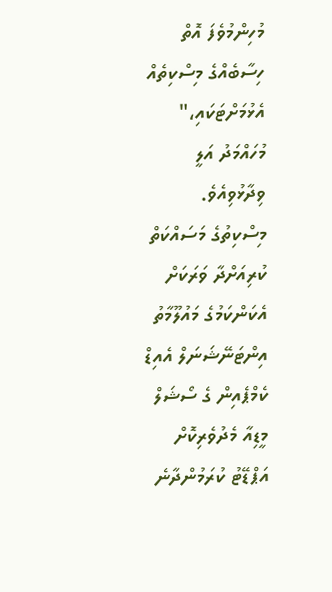މުހިންމުވެފަ އޮތް ހިސާބެއްގެ މިސްކިތެއް އެޅުމަށްޓަކައި،" މުހައްމަދު އަލީ ވިދާޅުވިއެވެ.
މިސްކިތުގެ މަސައްކަތް ކުރިއަށްދާ ވަރަކަށް އެކަންކަމުގެ މައުލޫމާތު އިންޓަނޭޝަނަލް އެއިޑް ކެމްޕެއިން ގެ ސޯޝަލް މީޑިއާ މެދުވެރިކޮށް އަޕްޑޭޓު ކުރަމުންދާނެ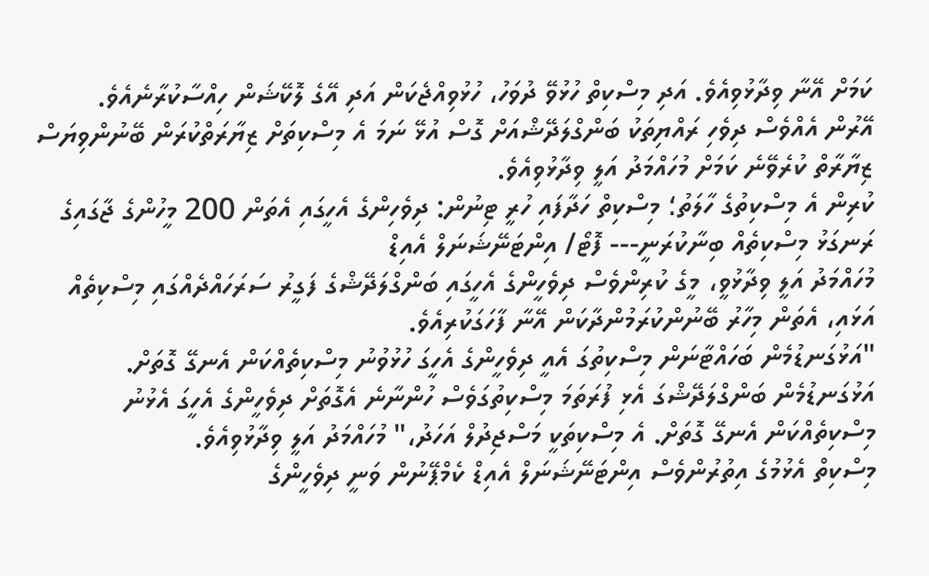ކަމަށް އޭނާ ވިދާޅުވިއެވެ. އަދި މިސްކިތް ހުޅުވޭ ދުވަހު، ހުޅުވިއްޖެކަން އަދި އޭގެ ލޮކޭޝަން ހިއްސާކުރާނެއެވެ.
އޭރުން އެއްވެސް ދިވެހި ރައްޔިތަކު ބަންގްލަދޭޝްއަށް ގޮސް އުޅޭ ނަމަ އެ މިސްކިތަށް ޒިޔާރަތްކުރަން ބޭނުންވިޔަސް ޒިޔާރާތް ކުރެވޭނެ ކަމަށް މުހައްމަދު އަލީ ވިދާޅުވިއެވެ.
ކުރިން އެ މިސްކިތުގެ ހާލަތު؛ މިސްކިތް ހަދާފައި ހުރީ ޓިނުން: ދިވެހިންގެ އެހީގައި އެތަން 200 މީހުންގެ ޖާގައިގެ ރަނގަޅު މިސްކިތެއް ބިނާކުރަނީ--- ފޮޓޯ/ އިންޓަނޭޝަނަލް އެއިޑް
މުހައްމަދު އަލީ ވިދާޅުވީ، މީގެ ކުރިންވެސް ދިވެހީންގެ އެހީގައި ބަންގްލަދޭޝްގެ ފަގީރު ސަރަހައްދެއްގައި މިސްކިތެއް އަޅައި، އެތަން މިހާރު ބޭނުންކުރަމުންދާކަން އޭނާ ފާހަގަކުރިއެވެ.
"އަޅުގަނޑުމެން ބަހައްޓާނަން މިސްކިތުގަ އެއީ ދިވެހީންގެ އެހީގަ ހުޅުވުނު މިސްކިތެއްކަން އެނގޭ ގޮތަށް. އަޅުގަނޑުމެން ބަންގްލަދޭޝްގަ އެޅި ފުރަތަމަ މިސްކިތުގަވެސް ހުންނާނެ އެގޮތަށް ދިވެހީންގެ އެހީގަ އެޅުނު މިސްކިތެއްކަން އެނގޭ ގޮތަށް. އެ މިސްކިތަކީ މަސްޖިދުލް އަހަދު،" މުހައްމަދު އަލީ ވިދާޅުވިއެވެ.
މިސްކިތް އެޅުމުގެ އިތުރުންވެސް އިންޓަނޭޝަނަލް އެއިޑް ކެމްޕޭނުން ވަނީ ދިވެހީންގެ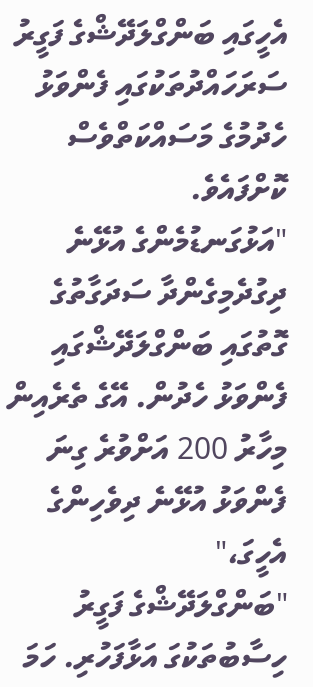އެހީގައި ބަންގްލަދޭޝްގެ ފަގީރު ސަރަހައްދުތަކުގައި ފެންވަޅު ހެދުމުގެ މަސައްކަތްވެސް ކޮށްފައެވެ.
"އަޅުގަނޑުމެންގެ އުޅޭނެ ދިގުދެމިގެންދާ ސަދަގާތުގެ ގޮތުގައި ބަންގްލަދޭޝްގައި ފެންވަޅު ހެދުން. އޭގެ ތެރެއިން މިހާރު 200 އަށްވުރެ ގިނަ ފެންވަޅު އުޅޭނެ ދިވެހިންގެ އެހީގަ،"
"ބަންގްލަދޭޝްގެ ފަގީރު ހިސާބުތަކުގަ އަޅާފަހުރި. ހަމަ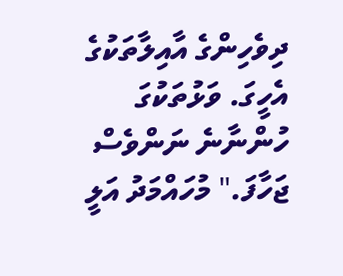ދިވެހިންގެ އާއިލާތަކުގެ އެހީގަ. ވަޅުތަކުގަ ހުންނާނެ ނަންވެސް ޖަހާފަ." މުހައްމަދު އަލީ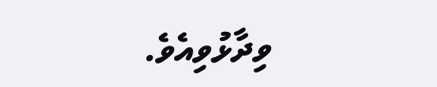ވިދާޅުވިއެވެ.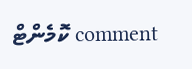comment ކޮމެންޓް